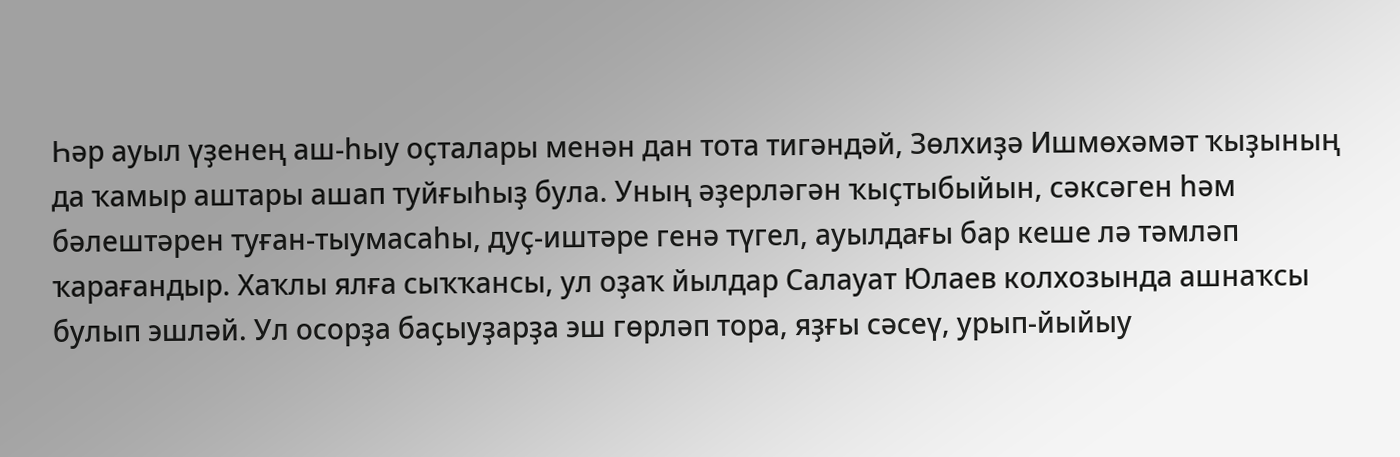Һәр ауыл үҙенең аш-һыу оҫталары менән дан тота тигәндәй, Зөлхиҙә Ишмөхәмәт ҡыҙының да ҡамыр аштары ашап туйғыһыҙ була. Уның әҙерләгән ҡыҫтыбыйын, сәксәген һәм бәлештәрен туған-тыумасаһы, дуҫ-иштәре генә түгел, ауылдағы бар кеше лә тәмләп ҡарағандыр. Хаҡлы ялға сыҡҡансы, ул оҙаҡ йылдар Салауат Юлаев колхозында ашнаҡсы булып эшләй. Ул осорҙа баҫыуҙарҙа эш гөрләп тора, яҙғы сәсеү, урып-йыйыу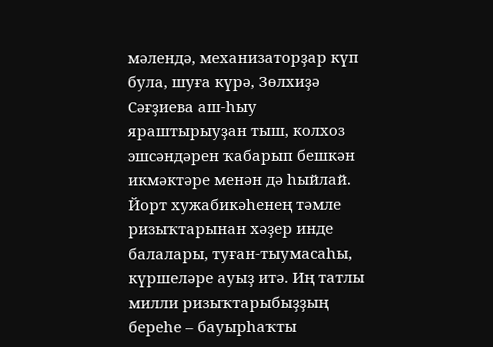мәлендә, механизаторҙар күп була, шуға күрә, Зөлхиҙә Сәғҙиева аш-һыу яраштырыуҙан тыш, колхоз эшсәндәрен ҡабарып бешкән икмәктәре менән дә һыйлай.
Йорт хужабикәһенең тәмле ризыҡтарынан хәҙер инде балалары, туған-тыумасаһы, күршеләре ауыҙ итә. Иң татлы милли ризыҡтарыбыҙҙың береһе – бауырһаҡты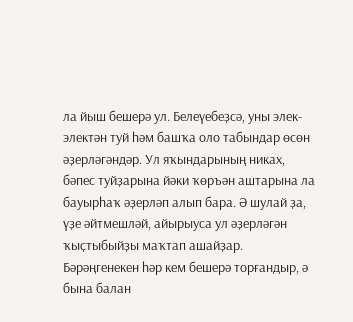ла йыш бешерә ул. Белеүебеҙсә, уны элек-электән туй һәм башҡа оло табындар өсөн әҙерләгәндәр. Ул яҡындарының никах, бәпес туйҙарына йәки ҡөръән аштарына ла бауырһаҡ әҙерләп алып бара. Ә шулай ҙа, үҙе әйтмешләй, айырыуса ул әҙерләгән ҡыҫтыбыйҙы маҡтап ашайҙар. Бәрәңгенекен һәр кем бешерә торғандыр, ә бына балан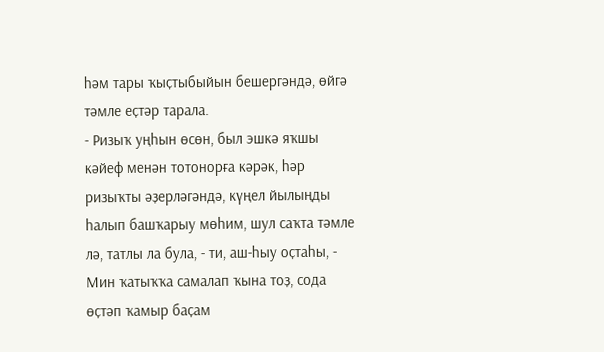һәм тары ҡыҫтыбыйын бешергәндә, өйгә тәмле еҫтәр тарала.
- Ризыҡ уңһын өсөн, был эшкә яҡшы кәйеф менән тотонорға кәрәк, һәр ризыҡты әҙерләгәндә, күңел йылыңды һалып башҡарыу мөһим, шул саҡта тәмле лә, татлы ла була, - ти, аш-һыу оҫтаһы, - Мин ҡатыҡҡа самалап ҡына тоҙ, сода өҫтәп ҡамыр баҫам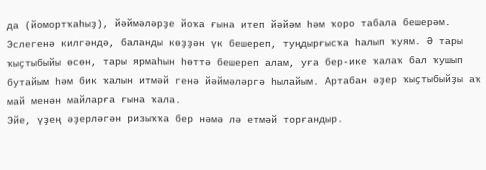да (йомортҡаһыҙ), йәймәләрҙе йоҡа ғына итеп йәйәм һәм ҡоро табала бешерәм. Эслегенә килгәндә, баланды көҙҙән үк бешереп, туңдырғысҡа һалып ҡуям. Ә тары ҡыҫтыбыйы өсөн, тары ярмаһын һөттә бешереп алам, уға бер-ике ҡалаҡ бал ҡушып бутайым һәм бик ҡалын итмәй генә йәймәләргә һылайым. Артабан әҙер ҡыҫтыбыйҙы аҡ май менән майларға ғына ҡала.
Эйе, үҙең әҙерләгән ризыҡҡа бер нәмә лә етмәй торғандыр.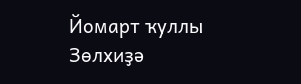Йомарт ҡуллы Зөлхиҙә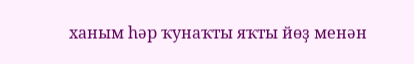ханым һәр ҡунаҡты яҡты йөҙ менән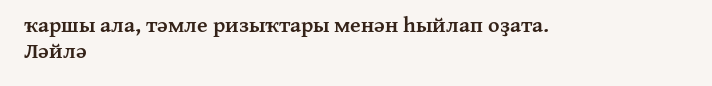ҡаршы ала, тәмле ризыҡтары менән һыйлап оҙата.
Ләйлә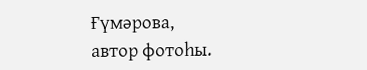Ғүмәрова,
автор фотоһы.